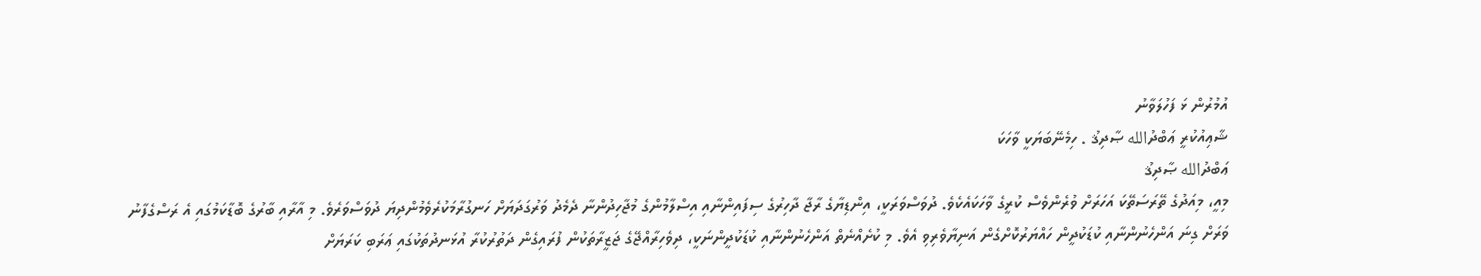އުމުރުން ޅަ ފަހުލަވާނު
ޝާޢިއުކުރީ ޢަބްދުالله ޞާދިޤު . ހިމެނޭބަޔަކީ ވާހަކަ
ޢަބްދުالله ޞާދިޤު
މިއީ، މިއަދުގެ ތޭރަސަތޭކަ އަހަރަށް ވުރެންވެސް ކުރީގެ ވާހަކައެކެވެ. ދުވަސްވަރަކީ، އިންޑިޔާގެ ރާޖާ ދާހިރުގެ ސިފައިންނާއި އިސްލާމުންގެ މުޖާހިދުންނާ ދެމެދު ވަރުގަދަޔަށް ހަނގުރާމަކުރެވެމުންދިޔަ ދުވަސްވަރެވެ. މި އާރާއި ބާރުގެ ބޮޑާކަމުގައި އެ ރަސްގެފާނު ވަރަށް ގިނަ އަންހެނުންނާއި ކުޑަކުދީން ހައްޔަރުކޮށްގެން އަނިޔާވެރިވި އެވެ. މި ކުށެއްނެތް އަންހެނުންނާއި ކުޑަކުދީންނަކީ، ދިވެހިރާއްޖޭގެ ޖަޒީރާތަކުން ފުރައިގެން ދަތުރުކުރާ އުޅަނދުތަކުގައި ޢަރަބި ކަރަޔަށް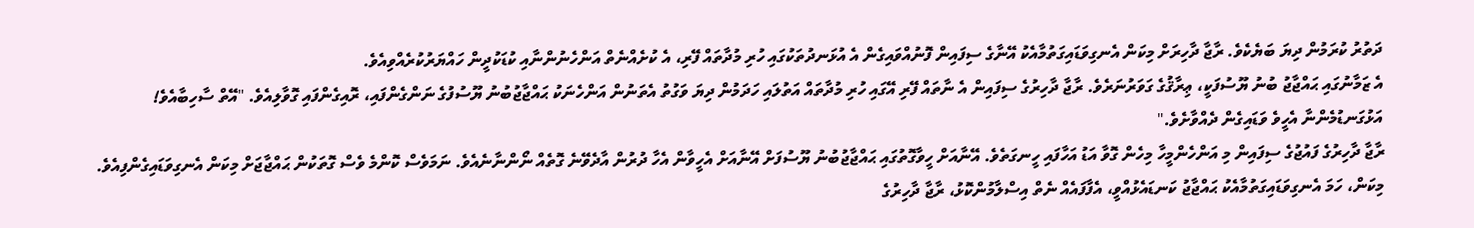ދަތުރު ކުރަމުން ދިޔަ ބަޔެކެވެ. ރާޖާ ދާހިރަށް މިކަން އެނގިވަޑައިގަތުމާއެކު އޭނާގެ ސިފައިން ފޮނުއްވައިގެން އެ އުޅަނދުތަކުގައި ހުރި މުދާތައް ފޭރި، އެ ކުށެއްނެތް އަންހެނުންނާއި ކުޑަކުދީން ހައްޔަރުކުރެއްވިއެވެ.
އެ ޒަމާނުގައި ޙައްޖާޖު ބުނު ޔޫސުފަކީ، ޢިރާޤުގެ ގަވަރުނަރެވެ. ރާޖާ ދާހިރުގެ ސިފައިން އެ ނާތައް ފޭރި އޭގައި ހުރި މުދާތައް އަތުލައި ހަދަމުން ދިޔަ ވަގުތު އެތަނުން އަންހެނަކު ޙައްޖާޖުބުނު ޔޫސުފުގެ ނަންގެންފައި، ރޮއިގެންފައި ގޮވާލިއެވެ. "އޭތް ސާހިބާއެވެ! އަޅުގަނޑުމެންނާ އެހީވެ ވަޑައިގެން ދެއްވާށެވެ."
ރާޖާ ދާހިރުގެ ފައުޖުގެ ސިފައިން މި އަންހެންމީހާ މިހެން ގޮވާ އަޑު އަހާފައި ހީނގަތެވެ. އޭނާއަށް ހީވާގޮތުގައި ޙައްޖާޖުބުނު ޔޫސުފަށް އޭނާއަށް އެހީވާން އެހާ ދުރުން އާދެވޭނެ ގޮތެއް ނޯންނާނެއެވެ. ނަމަވެސް ކޮންމެ ވެސް ގޮތަކުން ޙައްޖާޖަށް މިކަން އެނގިވަޑައިގެންފިއެވެ.
މިކަން، ހަމަ އެނގިވަޑައިގަތުމާއެކު ޙައްޖާޖު ކަނޑައެޅުއްވީ، އެފާފައެއް ނެތް އިސްލާމުންކޮޅު، ރާޖާ ދާހިރުގެ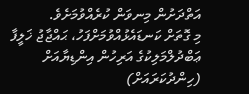އަތްދަށުން މިނވަން ކުރެއްވުމަށެވެ.
މި ގޮތަށް ކަނޑައެޅުއްވުމަށްފަހު، ޙައްޖާޖު ޚަލީފާ ޢަބްދުލްމަލިކުގެ އަރިހުން އިންޑިޔާއަށް (ހިންދުކަރައަށް)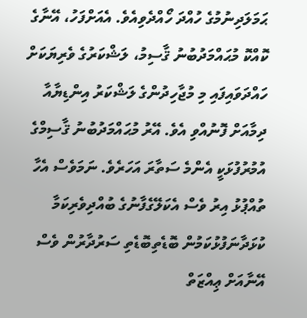ޙަމަލަދިނުމުގެ ހުއްދަ ހޯއްދެވިއެވެ. އެއަށްފަހު، އޭނާގެ ކޮއްކޮ މުޙައްމަދުބުނު ޤާސިމު، ލަޝްކަރުގެ ވެރިޔަކަށް ހައްދަވައިފައި މި މުޖާހިދުންގެ ލަޝްކަރު އިންޑިޔާއާ ދިމާއަށް ފޮނުއްވި އެވެ. އޭރު މުޙައްމަދުބުނު ޤާސިމްގެ އުމުރުފުޅަކީ އެންމެ ސަތާރަ އަހަރެވެ. ނަމަވެސް އެހާ ތުއްޕުޅު އިރު ވެސް އެކަލޭގެފާނުގެ ބުއްދިވެރިކަމާ ކުޅަދާނަފުޅުކަމުން ބޮޑެތިބޮޑެތި ސަރުދާރުން ވެސް އޭނާއަށް ޢިއްޒަތް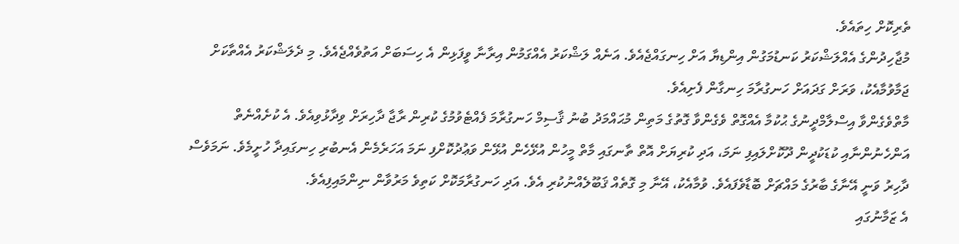ތެރިކޮށް ހިތައެވެ.
މުޖާހިދުންގެ އެއްލަޝްކަރު ކަނޑުމަގުން އިންޑިޔާ އަށް ހިނގައްޖެއެވެ. އަނެއް ލަޝްކަރު އެއްގަމުން އިރާނާ ވީފަޅިން އެ ހިސަބަށް އަތުވެއްޖެއެވެ. މި ދެލަޝްކަރު އެއްތާކަށް ޖަމާވުމާއެކު، ވަރަށް ގަދައަށް ހަނގުރާމަ ހިނގާން ފެށިއެވެ.
މާތްވެގެންވާ އިސްލާމްދީނުގެ ޙުކުމާ އެއްގޮތް ވެގެންވާ ގޮތުގެ މަތިން މުޙައްމަދު ބުނު ޤާސިމް ހަނގުރާމަ ފެއްޓެވުމުގެ ކުރިން ރާޖާ ދާހިރަށް ވިދާޅުވިއެވެ. އެ ކުށެއްނެތް އަންހެނުންނާއި ކުޑަކުދީން ދޫކޮށްލައިފި ނަމަ، އަދި ކުރިޔަށް އޮތް ތާނގައި މާތް މީހުން އުޅޭހެން އުޅޭން ވަޢުދުކޮށްފި ނަމަ އަހަރެމެން އެނބުރި ހިނގައިދާ ހުށީމެވެ. ނަމަވެސް ދާހިރު ވަނީ އޭނާގެ ބާރުގެ މައްޗަށް ބޮޑާވެފައެވެ. ވުމާއެކު، އޭނާ މި ގޮތެއް ޤަބޫލެއްނުކުރި އެވެ. އަދި ހަނގުރާމަކޮށް ކަތިވެ މަރުވާން ނިންމައިފިއެވެ.
އެ ޒަމާނުގައި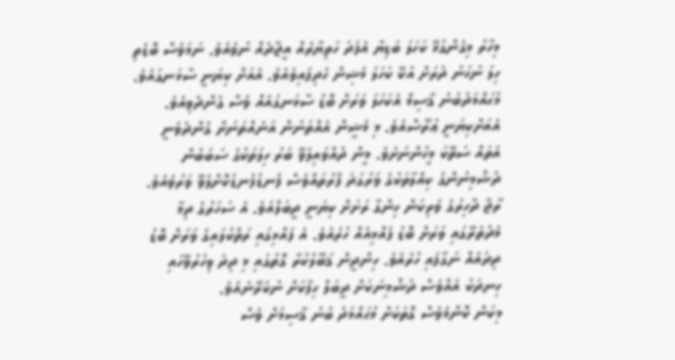މިހާރު މިގެންގުޅޭ ކަހަލަ ބަޑިޔާ އެފަދަ ހަތިޔާރެއް އީޖާދެއް ނުވެއެވެ. ނަމަވެސް ބޮޑެތި ހިލަ ނުހަނު ދުރަށް އުކޭ ކަހަލަ މެޝިން ހެދިފައިވެއެވެ. އެއަށް ކިޔަނީ ސާޅަނގައެވެ.
މުޙައްމަދުބުނު ޤާސިމް އެކަހަލަ ވަރަށް ބޮޑު ސާޅަނގައެއް ވެސް ގެންދެވިއެވެ. އެއަށްކިޔަނީ ޢުރޫސްއެވެ. މި މެޝީން އެއްތަނުން އަނެއްތަނަށް ގެންދެވެނީ އެތައް ސަތޭކަ މީހުންނަށެވެ. މީން ދުއްވައިލެވޭ ބަރު ހިލަތަކުގެ ސަބަބުން ދުޝްމިނުންގެ ކިއްލާތަކުގެ ވަރުގަދަ ފާރުތައްވެސް ފުނޑުފުނޑުކޮށްލެވޭ ވަރުވެއެވެ.
ރާޖާ ދާހިރުގެ ވެރިކަން ހިންގާ ރަށަށް ކިޔަނީ ދީބަލްއެވެ. އެ ސަހަރުގެ ދިމާ މެދުތެރޭގައި ވަރަށް ބޮޑު ފައްޅިއެއް ހުރެއެވެ. އެ ފައްޅިގައި ރަތްކުލައިގެ ވަރަށް ބޮޑު ދިދައެއް ނަގާފައި ހުރެއެވެ. ހިންދީން ޤަބޫލުކުރާ ގޮތުގައި މި ދިދަ ވިހުރުވޭހައި ހިނދަކު އެއްވެސް ދުޝްމިނަކަށް ދީބަލް ހިފާކަށް ނުކެރޭނެއެވެ.
މިކަން ކޮންމެވެސް ގޮތަކަށް މުޙައްމަދު ބުނު ޤާސިމަށް ވެސް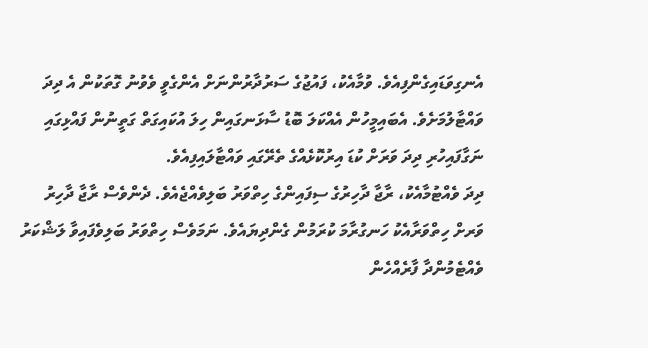އެނގިވަޑައިގެންފިއެވެ. ވުމާއެކު، ފައުޖުގެ ސަރުދާރުންނަށް އެންގެވީ ވެވުނު ގޮތަކުން އެ ދިދަ ވައްޓާލުމަށެވެ. އެބައިމީހުން އެއްކަލަ ބޮޑު ސާޅަނގައިން ހިލަ އުކައިގަތް ގަތީނުން ފައްޅިގައި ނަގާފައިހުރި ދިދަ ވަރަށް ކުޑަ އިރުކޮޅެއްގެ ތެރޭގައި ވައްޓާލައިފިއެވެ.
ދިދަ ވެއްޓުމާއެކު، ރާޖާ ދާހިރުގެ ސިފައިންގެ ހިތްވަރު ބަލިވެއްޖެއެވެ. ދެންވެސް ރާޖާ ދާހިރު ވަރށް ހިތްވަރާއެކު ހަނގުރާމަ ކުރަމުން ގެންދިޔައެވެ. ނަމަވެސް ހިތްވަރު ބަލިވެފައިވާ ލަޝްކަރު ވެއްޓެމުންދާ ފާރެއްހެން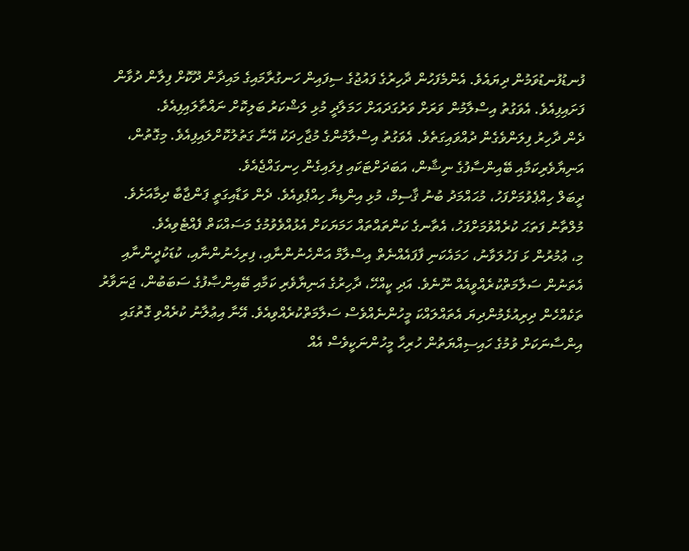ފުނޑުފުނޑުވަމުން ދިޔައެވެ. އެންމެފަހުން ދާހިރުގެ ފައުޖުގެ ސިފައިން ހަނގުރާމައިގެ މައިދާން ދޫކޮށް ފިލާން ދުވާން ފަށައިފިއެވެ. އެވަގުތު އިސްލާމުން ވަރަށް ވަރުގަދައަށް ހަމަލާދީ މުޅި ލަޝްކަރު ބަލިކޮށް ނައްތާލައިފިއެވެ.
ދެން ދާހިރު ފިލަންވެގެން ދުއްވައިގަތެވެ. އެވަގުތު އިސްލާމުންގެ މުޖާހިދަކު އޭނާ ގަތުލުކޮށްލައިފިއެވެ. މިގޮތުން، އަނިޔާވެރިކަމާއި ބޭއިންސާފުގެ ނިޝާން، އަބަދަށްޓަކައި ފިލައިގެން ހިނގައްޖެއެވެ.
ދީބަލް ހިއްޕެވުމަށްފަހު، މުޙައްމަދު ބުނު ޤާސިމް، މުޅި އިންޑިޔާ ހިއްޕެވިއެވެ. ދެން ވަޑާއިގަތީ ޕަންޖާބާ ދިމާއަށެވެ. މުލްތާނު ފަތަޙަ ކުރެއްވުމަށްފަހު، އެތާނގެ ކަންތައްތައް ހަމަޔަކަށް އެޅުއްވެވުމުގެ މަސައްކަތް ފެއްޓެވިއެވެ.
މި، ޢުމުރުން ޅަ ފަހުލަވާނު، ހަމައެކަނި ފާފައެއްނެތް އިސްލާމް އަންހެނުންނާއި، ފިރިހެނުންނާއި، ކުޑަކުދީންނާއި އެތަނުން ސަލާމަތްކުރެއްވީއެއް ނޫނެވެ. އަދި ކީއްހޭ، ދާހިރުގެ އަނިޔާވެރި ކަމާއި ބޭއިންޞާފުގެ ސަބަބުން، ޖަނަވާރު ތަކެއްހެން ދިރިއުޅެމުންދިޔަ އެތައްލައްކަ މީހުންނެއްވެސް ސަލާމަތްކުރެއްވިއެވެ. އޭނާ އިޢުލާނު ކުރެއްވި ގޮތުގައި އިންސާނަކަށް ވުމުގެ ހައިސިއްޔަތުން ހުރިހާ މީހުންނަކީވެސް އެއް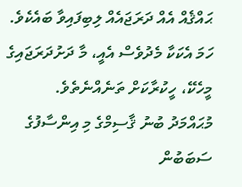ޙައްޤެއް އެއް ދަރަޖައެއް ލިބިފައިވާ ބައެކެވެ. ހަމަ އެކަކާ މެދުވެސް އެއީ، މާ ދަށުދަރަޖައިގެ މީހެކޭ، ހީކުރާކަށް ތަނެއްނެތެވެ.
މުޙައްމަދު ބުނު ޤާސިމްގެ މި އިންސާފުގެ ސަބަބުން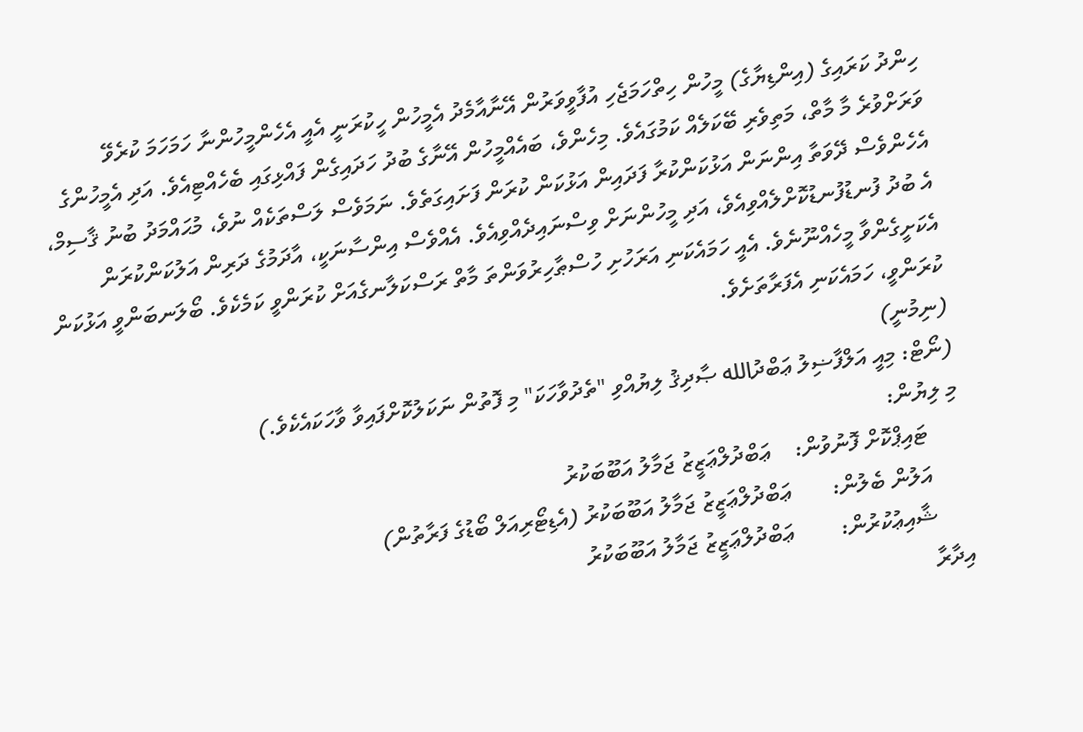ހިންދު ކަރައިގެ (އިންޑިޔާގެ) މީހުން ހިތްހަމަޖެހި އުފާވީވަރުން އޭނާއާމެދު އެމީހުން ހީކުރަނީ އެއީ އެހެންމީހުންނާ ހަމަހަމަ ކުރެވޭ ވަރަށްވުރެ މާ މާތް، މަތިވެރި ބޭކަލެއް ކަމުގައެވެ. މިހެންވެ، ބައެއްމީހުން އޭނާގެ ބުދު ހަދައިގެން ފައްޅިގައި ބެހެއްޓިއެވެ. އަދި އެމީހުންގެ އެހެންވެސް ދޭވަތާ އިންނަން އަޅުކަންކުރާ ފަދައިން އަޅުކަން ކުރަން ފަށައިގަތެވެ. ނަމަވެސް ލަސްތަކެއް ނުވެ، މުޙައްމަދު ބުނު ޤާސިމް، އެ ބުދު ފުނޑުފުނޑުކޮށްލެއްވިއެވެ، އަދި މީހުންނަށް ވިސްނައިދެއްވިއެވެ. އެއްވެސް އިންސާނަކީ، އާދަމުގެ ދަރިން އަލުކަންކުރަން އެކަށީގެންވާ މީހެއްނޫނެވެ. އެއީ ހަމައެކަނި އަރަހުށި ހުސްޠާހިރުވަންތަ މާތް ރަސްކަލާނގެއަށް ކުރަންވީ ކަމެކެވެ. ބޯލަނބަންވީ އަޅުކަން ކުރަންވީ، ހަމައެކަނި އެފަރާތަށެވެ.
(ނިމުނީ)
(ނޯޓް: މިއީ އަލްފާޟިލު ޢަބްދުالله ޞާދިޤު ލިޔުއްވި "ތެދުވާހަކަ" މި ފޮތުން ނަކަލުކޮށްފައިވާ ވާހަކައެކެވެ.)
މި ލިޔުން:
      ޓައިޕްކޮށް ފޮނުވުން:    ޢަބްދުލްޢަޒީޒު ޖަމާލު އަބޫބަކުރު
      އަލުން ބެލުން:       ޢަބްދުލްޢަޒީޒު ޖަމާލު އަބޫބަކުރު (އެޑިޓޯރިއަލް ބޯޑުގެ ފަރާތުން)
      ޝާއިޢުކުރުން:        ޢަބްދުލްޢަޒީޒު ޖަމާލު އަބޫބަކުރު
އިދާރާ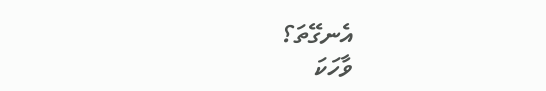އެނގޭތަ؟
ވާހަކަ